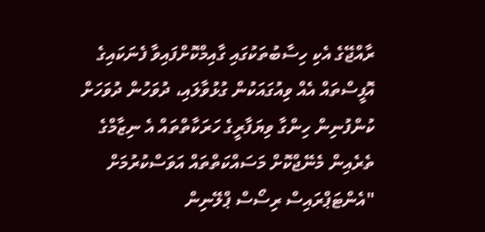ރާއްޖޭގެ އެކި ހިސާބުތަކުގައި ގާއިމްކޮށްފައިވާ ފެނަކައިގެ އޮފީސްތައް އެއް ވިއުގައަކުން ގުޅުވާލައި، ދުވަހުން ދުވަހަށް ކުންފުނިން ހިންގާ ވިޔަފާރީގެ ހަރަކާތްތައް އެ ނިޒާމްގެ ތެރެއިން މެނޭޖްކޮށް މަސައްކަތްތައް އަވަސްކުރުމަށް "އެންޓަޕްރައިސް ރިސޯސް ޕްލޭނިން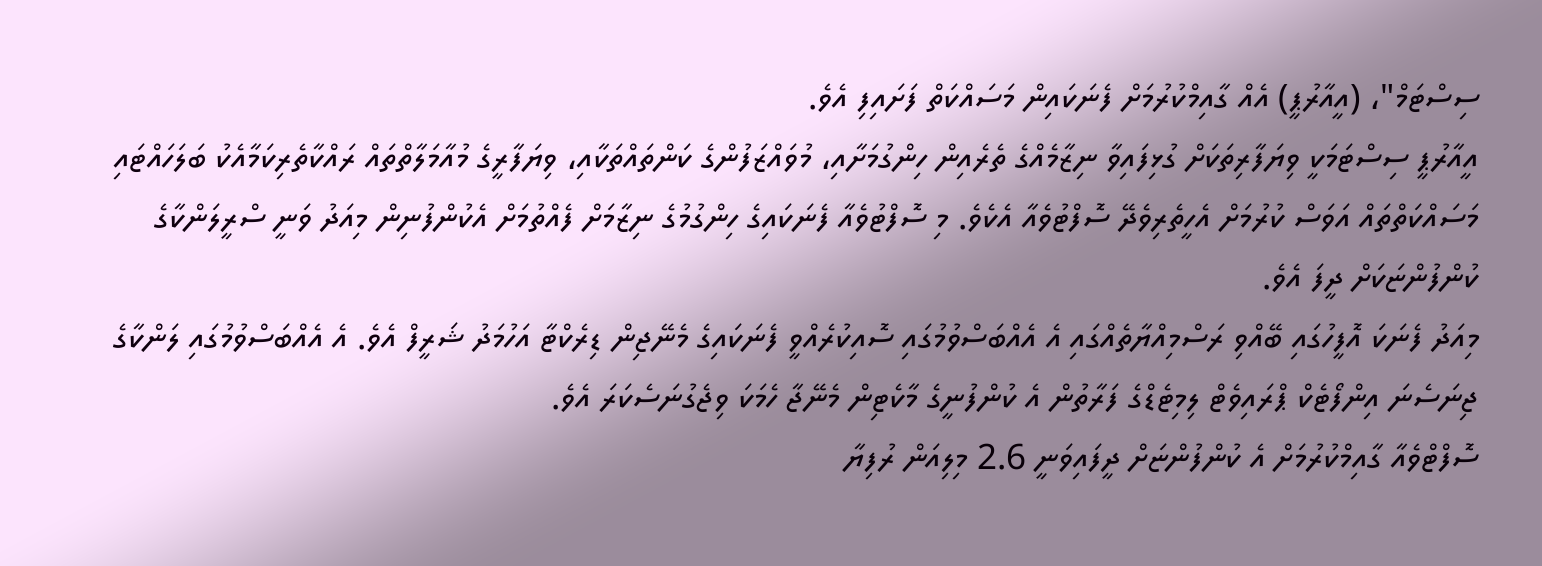ސިސްޓަމް"، (އީއާރުޕީ) އެއް ގާއިމްކުރުމަށް ފެނަކައިން މަސައްކަތް ފަށައިފި އެވެ.
އީއާރުޕީ ސިސްޓަމަކީ ވިޔަފާރިތަކަށް ގުޅިފައިވާ ނިޒާމެއްގެ ތެރެއިން ހިންގުމަށާއި، މުވައްޒަފުންގެ ކަންތައްތަކާއި، ވިޔަފާރީގެ މުއާމަލާތްތައް ރައްކާތެރިކަމާއެކު ބަލަހައްޓައި މަސައްކަތްތައް އަވަސް ކުރުމަށް އެހީތެރިވެދޭ ސޮފްޓުވެއާ އެކެވެ. މި ސޮފްޓުވެއާ ފެނަކައިގެ ހިންގުމުގެ ނިޒާމަށް ފެއްތުމަށް އެކުންފުނިން މިއަދު ވަނީ ސްރީލަންކާގެ ކުންފުންޏަކަށް ދީފަ އެވެ.
މިއަދު ފެނަކަ އޮފީހުގައި ބޭއްވި ރަސްމިއްޔާތެއްގައި އެ އެއްބަސްވުމުގައި ސޮއިކުރެއްވީ ފެނަކައިގެ މެނޭޖިން ޑިރެކްޓާ އަހުމަދު ޝަރީފް އެވެ. އެ އެއްބަސްވުމުގައި ލަންކާގެ ޖިނަސެނަ އިންފޯޓެކް ޕްރައިވެޓް ލިމިޓެޑްގެ ފަރާތުން އެ ކުންފުނީގެ މާކެޓިން މެނޭޖާ ހެމަކަ ވިޖެގުނަސެކަރަ އެވެ.
ސޮފްޓްވެއާ ގާއިމްކުރުމަށް އެ ކުންފުންޏަށް ދީފައިވަނީ 2.6 މިލިއަން ރުފިޔާ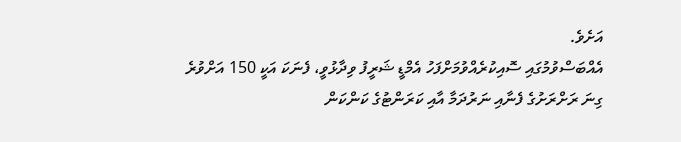އަށެވެ.
އެއްބަސްވުމުގައި ސޮއިކުރެއްވުމަށްފަހު އެމްޑީ ޝަރީފު ވިދާޅުވީ، ފެނަކަ އަކީ 150 އަށްވުރެ ގިނަ ރަށްރަށުގެ ފެނާއި ނަރުދަމާ އާއި ކަރަންޓުގެ ކަންކަން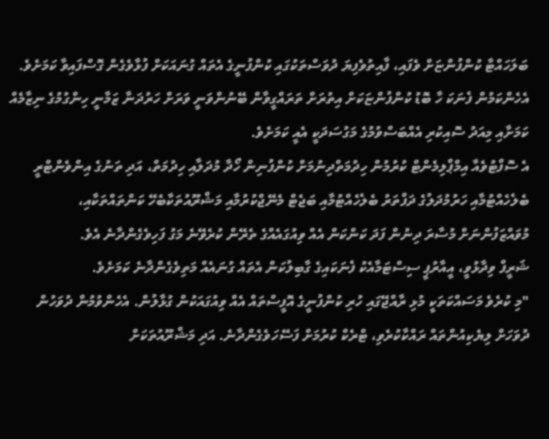ބަލަހައްޓާ ކުންފުންޏަށް ވެފައި، ފާއިތުވެފިޔަ ދުވަސްތަކުގައި ކުންފުނީގެ އެތައް ގުނައަކަށް ފުޅާވެގެން ގޮސްފައިވާ ކަމަށެވެ. އެހެންކަމުން ފެނަކަ ހާ ބޮޑު ކުންފުންޏަކަށް އިތުރަށް ތަރައްގީވާން ބޭނުންވަނީ ވަރަށް ހަރުދަނާ ޒަމާނީ ހިންގުމުގެ ނިޒާމެއް ކަމަށާއި މިއަދު ސޮއިކުރި އެއްބަސްވުމުގެ މަގުސަދަކީ އެއީ ކަމަށެވެ.
އެ ސޮފްޓުވެއާ އިމްޕްލިމެންޓް ކުރުމުން ހިދުމަތްދިނުމަށް ކުންފުނިން ހޯދާ މުދަލާއި ހިދުމަތް، އަދި ތަނުގެ އިންވެންޓްރީ ބެލެހެއްޓުމާއި ހަރުމުދަލުގެ ދަފްތަރު ބެލެހެއްޓުމާއި ބަޖެޓް މެނޭޖްކުރުމާއި މަޝްރޫއުތަކާބެހޭ ކަންތައްތަކާއި، މުވައްޒަފުންނަށް މުސާރަ ދިނުން ފަދަ ކަންކަން އެއް ވިއުގައެއްގެ ތެރޭން ކުރެވޭނެ މަގު ފަހިވެގެންދާނެ އެވެ.
ޝަރީފް ވިދާޅުވީ، އީއާރުޕީ ސިސްޓަމާއެކު ފެނަކައިގެ ގާބިލުކަން އެތައް ގުނައެއް މަތިވެގެންދާނެ ކަމަށެވެ.
"މި ކުރެވެ މަސައްކަތަކީ މުޅި ރާއްޖޭގައި ހުރި ކުންފުނީގެ އޮފީސްތައް އެއް ވިއުގައަކުން ގުޅާލުން. އެހެންވުމުން ދުވަހުން ދުވަހަށް ލިޔެކިއުންތައް ރައްކާކުރެވި، ޓްރެކް ކުރުމަށް ފަސޭހަވެގެންދާނެ. އަދި މަޝްރޫއުތަކަށް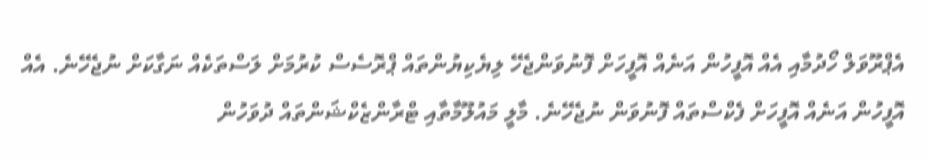އެޕްރޫވަލް ހޯދުމާއި އެއް އޮފީހުން އަނެއް އޮފީހަށް ފޮނުވަންޖެހޭ ލިޔެކިޔުންތައް ޕްރޮސެސް ކުރުމަށް ލަސްތަކެއް ނަގާކަށް ނުޖެހޭނެ. އެއް އޮފީހުން އަނެއް އޮފީހަށް ފެކްސްތައް ފޮނުވަން ނުޖެހޭނެ. މާލީ މައުލޫމާތާއި ޓްރާންޒެކްޝަންތައް ދުވަހުން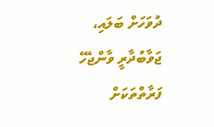ދުވަހަށް ބަލައި، ޖަވާބުދާރީ ވާންޖެހޭ ފަރާތްތަކަށް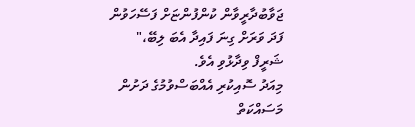ޖަވާބުދާރީވާން ކުންފުންޏަށް ފަސޭހަވުން ފަދަ ވަރަށް ގިނަ ފައިދާ އެބަ ލިބޭ،" ޝަރީފް ވިދާޅުވި އެވެ.
މިއަދު ސޮއިކުރި އެއްބަސްވުމުގެ ދަށުން މަސައްކަތް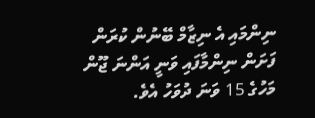ނިންމައި އެ ނިޒާމް ބޭނުން ކުރަން ފަށަން ނިންމާފައި ވަނީ އަންނަ ޖޫން މަހުގެ 15 ވަނަ ދުވަހު އެވެ.